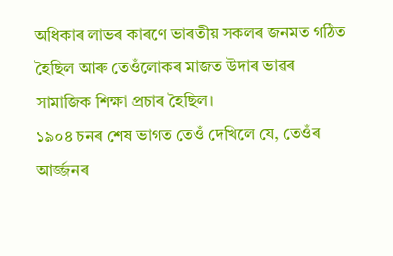অধিকাৰ লাভৰ কাৰণে ভাৰতীয় সকলৰ জনমত গঠিত হৈছিল আৰু তেওঁলোকৰ মাজত উদাৰ ভাৱৰ সামাজিক শিক্ষা প্ৰচাৰ হৈছিল।
১৯০৪ চনৰ শেষ ভাগত তেওঁ দেখিলে যে, তেওঁৰ আৰ্জ্জনৰ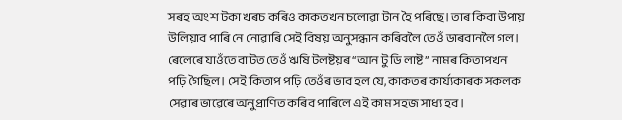সৰহ অংশ টকা খৰচ কৰিও কাকতখন চলোৱা টান হৈ পৰিছে। তাৰ কিবা উপায় উলিয়াব পাৰি নে নোৱাৰি সেই বিষয় অনুসন্ধান কৰিবলৈ তেওঁ ডাৰবানলৈ গল।
ৰেলেৰে যাওঁতে বাটত তেওঁ ঋষি টলষ্টয়ৰ “আন টু ডি লাষ্ট” নামৰ কিতাপখন পঢ়ি গৈছিল। সেই কিতাপ পঢ়ি তেওঁৰ ভাব হল যে, কাকতৰ কাৰ্য্যকাৰক সকলক সেৱাৰ ভাৱেৰে অনুপ্ৰাণিত কৰিব পাৰিলে এই কাম সহজ সাধ্য হব।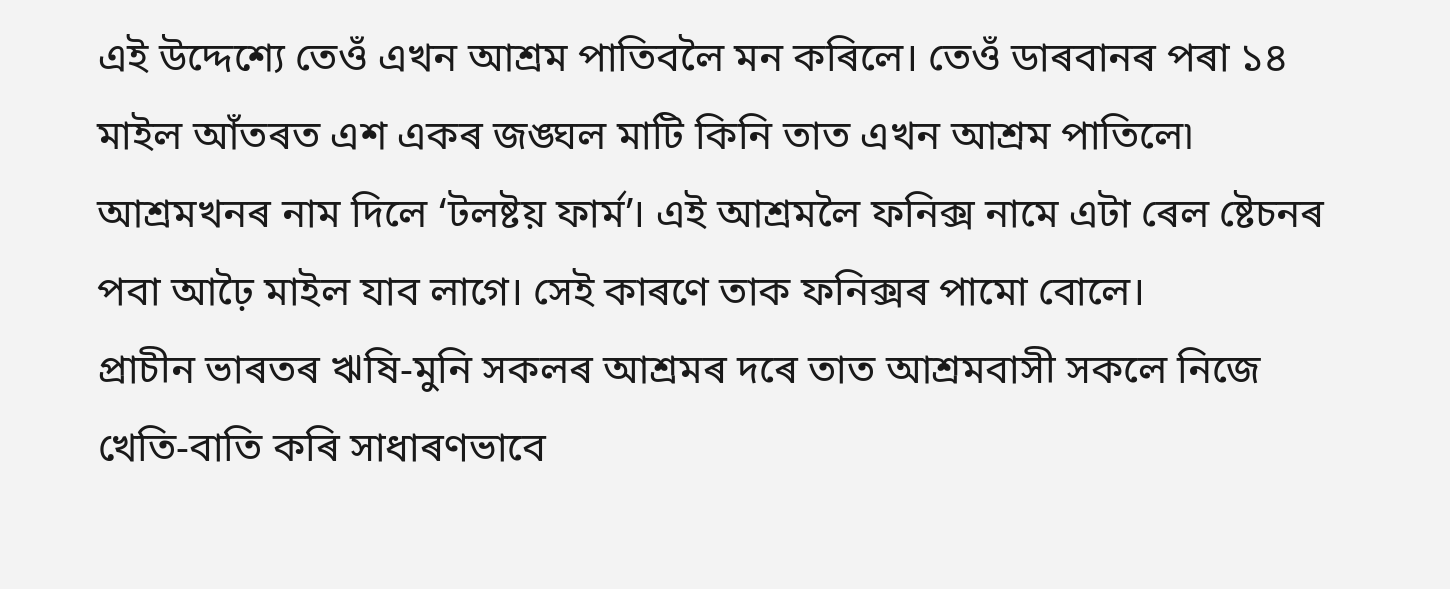এই উদ্দেশ্যে তেওঁ এখন আশ্ৰম পাতিবলৈ মন কৰিলে। তেওঁ ডাৰবানৰ পৰা ১৪ মাইল আঁতৰত এশ একৰ জঙ্ঘল মাটি কিনি তাত এখন আশ্ৰম পাতিলে৷ আশ্ৰমখনৰ নাম দিলে ‘টলষ্টয় ফাৰ্ম’। এই আশ্ৰমলৈ ফনিক্স নামে এটা ৰেল ষ্টেচনৰ পবা আঢ়ৈ মাইল যাব লাগে। সেই কাৰণে তাক ফনিক্সৰ পামো বোলে।
প্ৰাচীন ভাৰতৰ ঋষি-মুনি সকলৰ আশ্ৰমৰ দৰে তাত আশ্ৰমবাসী সকলে নিজে খেতি-বাতি কৰি সাধাৰণভাবে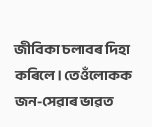জীবিকা চলাবৰ দিহা কৰিলে। তেওঁলোকক জন-সেৱাৰ ভাৱত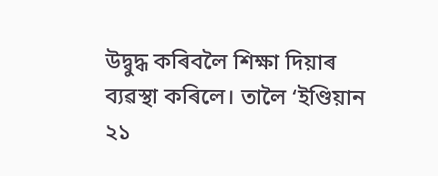উদ্বুদ্ধ কৰিবলৈ শিক্ষা দিয়াৰ ব্যৱস্থা কৰিলে। তালৈ ‘ইণ্ডিয়ান
২১